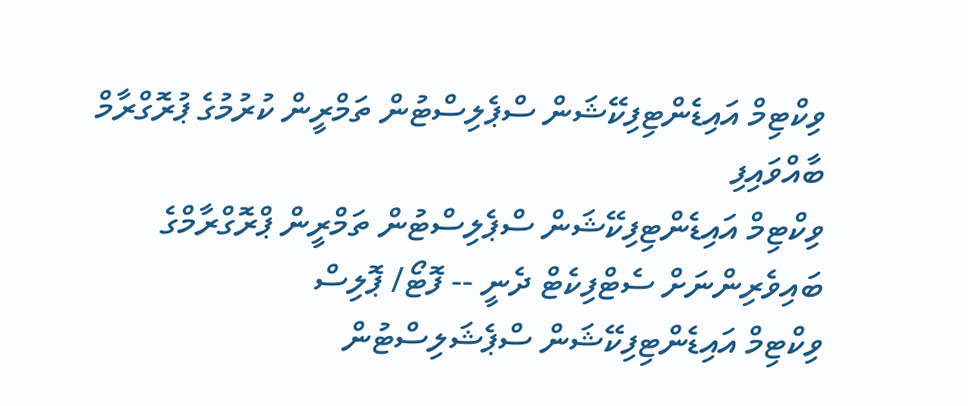ވިކްޓިމް އައިޑެންޓިފިކޭޝަން ސްޕެލިސްޓުން ތަމްރީން ކުރުމުގެ ޕުރޮގްރާމް ބާއްވައިފި
ވިކްޓިމް އައިޑެންޓިފިކޭޝަން ސްޕެލިސްޓުން ތަމްރީން ޕްރޮގްރާމްގެ ބައިވެރިންނަށް ސެޓްފިކެޓް ދެނީ -- ފޮޓޯ/ ޕޮލިސް
ވިކްޓިމް އައިޑެންޓިފިކޭޝަން ސްޕެޝަލިސްޓުން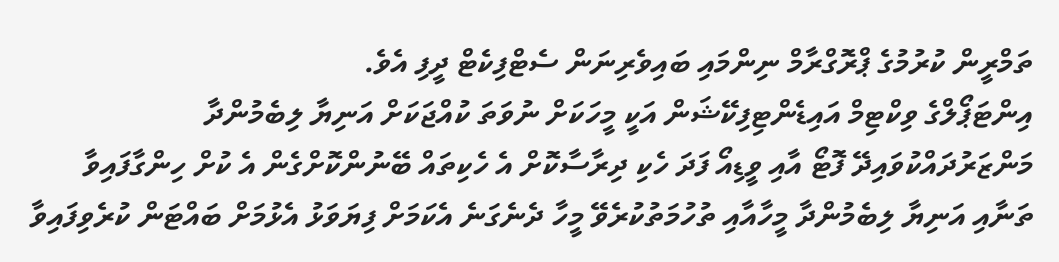ތަމްރީން ކުރުމުގެ ޕްރޮގްރާމް ނިންމައި ބައިވެރިނަން ސެޓްފިކެޓް ދީފި އެވެ.
އިންޓަޕޯލްގެ ވިކްޓިމް އައިޑެންޓިފިކޭޝަން އަކީ މީހަކަށް ނުވަތަ ކުއްޖަކަށް އަނިޔާ ލިބެމުންދާ މަންޒަރުދައްކުވައިދޭ ފޮޓޯ އާއި ވީޑިއޯ ފަދަ ހެކި ދިރާސާކޮށް އެ ހެކިތައް ބޭނުންކޮށްގެން އެ ކުށް ހިންގާފައިވާ ތަނާއި އަނިޔާ ލިބެމުންދާ މީހާއާއި ތުހުމަތުކުރެވޭ މީހާ ދެނެގަނެ އެކަމަށް ފިޔަވަޅު އެޅުމަށް ބައްޓަން ކުރެވިފައިވާ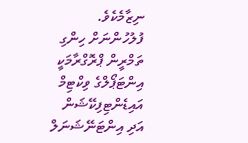ނިޒާމެކެވެ.
ފުލުހުންނަށް ހިންގި ތަމްރީން ޕްރޮގްރާމަކީ އިންޓަޕޯލްގެ ވިކްޓިމް އައިޑެންޓިފިކޭޝަން އަދި އިންޓަނޭޝަނަލް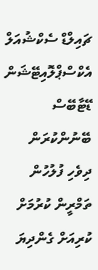ޗައިލްޑް ސެކްޝުއަލް އެކްސްޕްލޮއިޓޭޝަން ޑޭޓާބޭސް ބޭނުންކުރަން ދިވެހި ފުލުހުން ތަމްރީން ކުރުމަށް ކުރިއަށް ގެންދިޔަ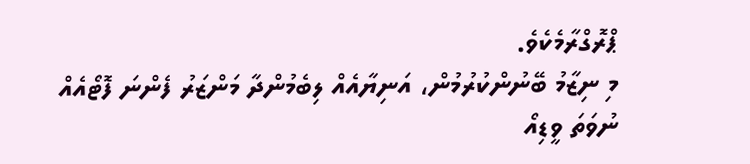ޕްރޮގްރާމެކެވެ.
މި ނިޒާމު ބޭނުންކުރުމުން، އަނިޔާއެއް ލިބެމުންދާ މަންޒަރު ފެންނަ ފޮޓޯއެއް ނުވަތަ ވީޑިއޯ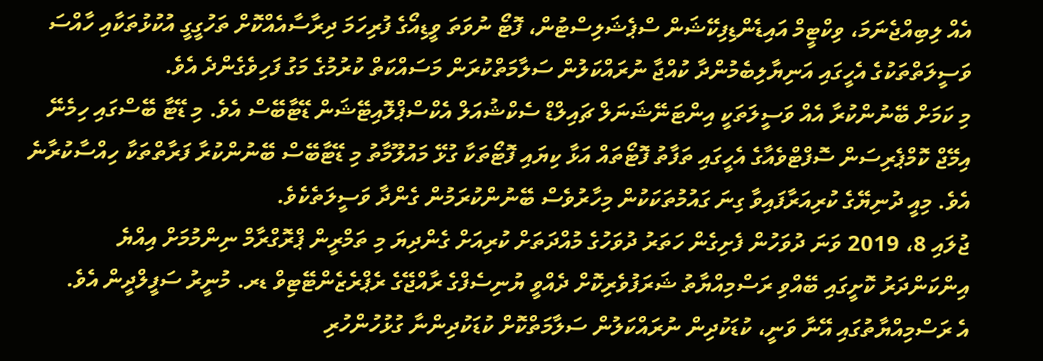އެއް ލިބިއްޖެނަމަ، ވިކްޓީމް އައިޑެންޑިފިކޭޝަން ސްޕެޝަލިސްޓުން، ފޮޓޯ ނުވަތަ ވީޑިއޯގެ ފުރިހަމަ ދިރާސާއެއްކޮށް ތަހުގީގީ އުކުޅުތަކާއި ހާއްސަ ވަސީލަތްތަކުގެ އެހީގައި އަނިޔާލިބެމުންދާ ކުއްޖާ ނުރައްކަލުން ސަލާމަތްކުރަން މަސައްކަތް ކުރުމުގެ މަގު ފަހިވެގެންދެ އެވެ.
މި ކަމަށް ބޭނުންކުރާ އެއް ވަސީލަތަކީ އިންޓަނޭޝަނަލް ޗައިލްޑް ސެކްޝުއަލް އެކްސްޕްލޮއިޓޭޝަން ޑޭޓާބޭސް އެވެ. މި ޑޭޓާ ބޭސްގައި ހިމެނޭ އިމޭޖް ކޮމްޕެރިސަން ސޮފްޓްވެއާގެ އެހީގައި ތަފާތު ފޮޓޯތައް އަޅާ ކިޔައި ފޮޓޯތަކާ ގުޅޭ މައުލޫމާތު މި ޑޭޓާބޭސް ބޭނުންކުރާ ފަރާތްތަކާ ހިއްސާކުރާނެ އެވެ. މިއީ ދުނިޔޭގެ ކުރިއަރާފައިވާ ގިނަ ގައުމުތަކަކުން މިހާރުވެސް ބޭނުންކުރަމުން ގެންދާ ވަސީލަތެކެވެ.
ޖުލައި 8، 2019 ވަނަ ދުވަހުން ފެށިގެން ހަތަރު ދުވަހުގެ މުއްދަތަށް ކުރިއަށް ގެންދިޔަ މި ތަމްރީން ޕްރޮގްރާމް ނިންމުމަށް އިއްޔެ އިންކަންދަރު ކޮށީގައި ބޭއްވި ރަސްމިއްޔާތު ޝަރަފުވެރިކޮށް ދެއްވީ ޔުނިސެފްގެ ރާއްޖޭގެ ރެޕްރެޒެންޓޭޓިވް ޑރ. މުނީރު ސަފީލްދީން އެވެ.
އެ ރަސްމިއްޔާތުގައި އޭނާ ވަނީ، ކުޑަކުދިން ނުރައްކަލުން ސަލާމަތްކޮށް ކުޑަކުދިންނާ ގުޅުހުންހުރި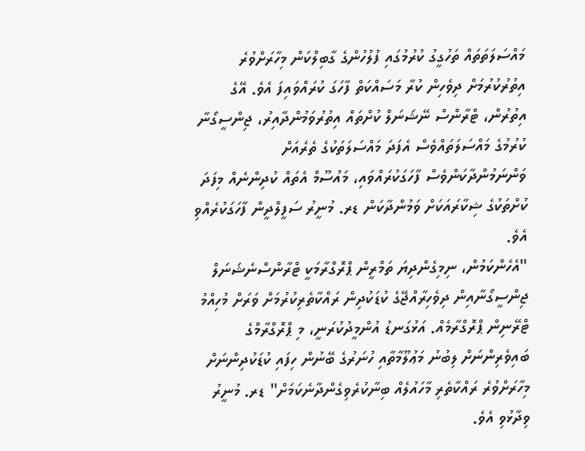މައްސަލަތަތައް ތަހުގީގު ކުރުމުގައި ފުލުހުންގެ ގާބިލްކަން މިހާރަށްވުރެ އިތުރުކުރުމަށް ދިވެހިން ކުރާ މަސައްކަތް ފާހަގަ ކުރައްވައިފަ އެވެ. އޭގެ އިތުރުން، ޓްރާންސް ނޭޝަނަލް ކުށްތައް އިތުރުވަމުންދާއިރު، ޖިންސީގޯނާ ކުރުމުގެ މައްސަލަތައްވެސް އެފަދަ މައްސަލަތަކުގެ ތެރެއަށް ވަންނަމުންދާކަންވެސް ފާހަގަކުރައްވައި، މައުސޫމް އެތައް ކުދިންނެއް މިފަދަ ކުށްތަކުގެ ޝިކާރައަކަށް ވަމުންދާކަން ޑރ. މުނީރު ސަފީލްދީން ފާހަގަކުރެއްވި އެވެ.
"އެހެންކަމުން، ނިމިގެންދިޔަ ތަމްރީން ޕްރޮގްރާމަކީ ޓްރާންސްނެޝަނަލް ޖިންސީގޯނާއިން ދިވެހިރާއްޖޭގެ ކުޑަކުދިން ރައްކާތެރިކުރުމަށް ވަރަށް މުހިއްމު ޓްރޭނިން ޕްރޮގްރާމެއް. އަޅުގަނޑު އުންމީދުކުރަނީ، މި ޕްރޮގްރާމްގެ ބައިވެރިންނަށް ލިބުނު މަޢުލޫމާތާއި ހުނަރުގެ ބޭނުން ހިފައި ކުޑަކުދިންނަށް މިހާރަށްވުރެ ރައްކާތެރި މާހައުލެއް ބިނާކުރެވިގެންދާނެކަމަށް" ޑރ. މުނީރު ވިދާޅުވި އެވެ.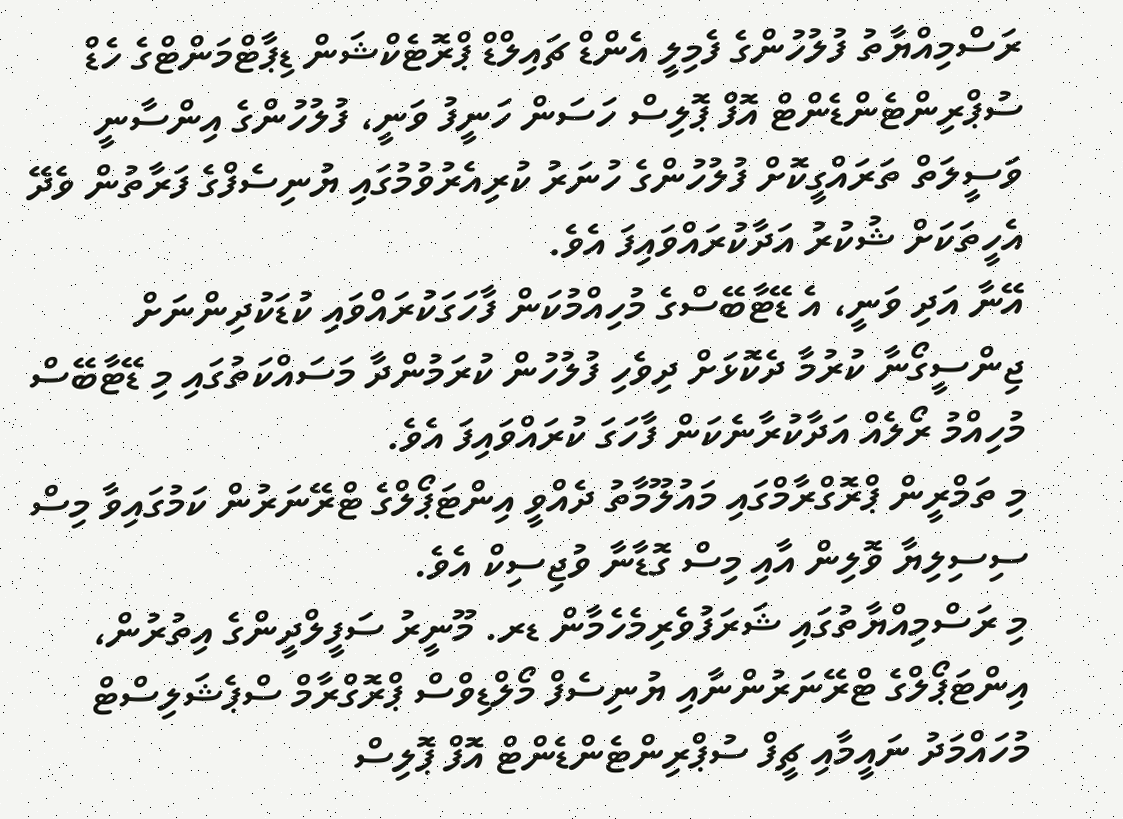ރަސްމިއްޔާތު ފުލުހުންގެ ފެމިލީ އެންޑް ޗައިލްޑް ޕްރޮޓެކްޝަން ޑިޕާޓްމަންޓްގެ ހެޑް ސުޕްރިންޓެންޑެންޓް އޮފް ޕޮލިސް ހަސަން ހަނީފު ވަނީ، ފުލުހުންގެ އިންސާނީ ވަސީލަތް ތަރައްގީކޮށް ފުލުހުންގެ ހުނަރު ކުރިއެރުވުމުގައި ޔުނިސެފްގެ ފަރާތުން ވެދޭ އެހީތަކަށް ޝުކުރު އަދާކުރައްވައިފަ އެވެ.
އޭނާ އަދި ވަނީ، އެ ޑޭޓާބޭސްގެ މުހިއްމުކަން ފާހަގަކުރައްވައި ކުޑަކުދިންނަށް ޖިންސީގޯނާ ކުރުމާ ދެކޮޅަށް ދިވެހި ފުލުހުން ކުރަމުންދާ މަސައްކަތުގައި މި ޑޭޓާބޭސް މުހިއްމު ރޯލެއް އަދާކުރާނެކަން ފާހަގަ ކުރައްވައިފަ އެވެ.
މި ތަމްރީން ޕްރޮގްރާމްގައި މައުލޫމާތު ދެއްވީ އިންޓަޕޯލްގެ ޓްރޭނަރުން ކަމުގައިވާ މިސް ސިސިލިޔާ ވޮލިން އާއި މިސް ގޮޑާނާ ވުޖިސިކް އެވެ.
މި ރަސްމިއްޔާތުގައި ޝަރަފުވެރިމެހެމާން ޑރ. މޫނީރު ސަފީލްދީންގެ އިތުރުން، އިންޓަޕޯލްގެ ޓްރޭނަރުންނާއި ޔުނިސެފް މޯލްޑިވްސް ޕްރޮގްރާމް ސްޕެޝަލިސްޓް މުހައްމަދު ނައީމާއި ޗީފް ސުޕްރިންޓެންޑެންޓް އޮފް ޕޮލިސް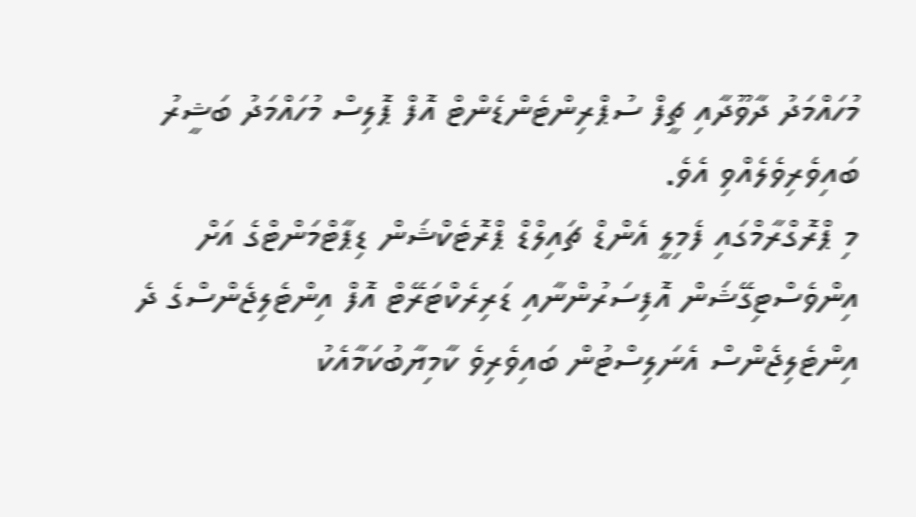މުހައްމަދު ދާވޫދާއި ޗީފް ސުޕްރިންޓެންޑެންޓް އޮފް ޕޮލިސް މުހައްމަދު ބަޝީރު ބައިވެރިވެލެއްވި އެވެ.
މި ޕްރޮގްރާމްގައި ފެމިލީ އެންޑް ޗައިލްޑް ޕްރޮޓެކްޝަން ޑިޕާޓްމަންޓްގެ އަށް އިންވެސްޓިގޭޝަން އޮފިސަރުންނާއި ޑަރިރެކްޓަރޭޓް އޮފް އިންޓެލިޖެންސްގެ ދެ އިންޓެލިޖެންސް އެނަލިސްޓުން ބައިވެރިވެ ކާމިޔާބުކަމާއެކު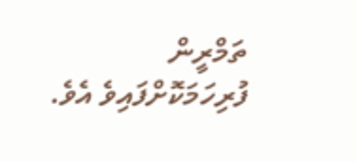ތަމްރީން ފުރިހަމަކޮށްފައިވެ އެވެ.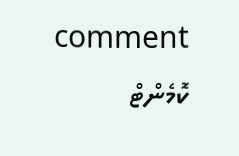comment ކޮމެންޓް